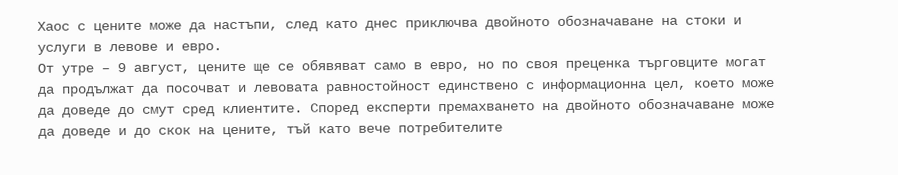Хаос с цените може да настъпи, след като днес приключва двойното обозначаване на стоки и услуги в левове и евро.
От утре – 9 август, цените ще се обявяват само в евро, но по своя преценка търговците могат да продължат да посочват и левовата равностойност единствено с информационна цел, което може да доведе до смут сред клиентите. Според експерти премахването на двойното обозначаване може да доведе и до скок на цените, тъй като вече потребителите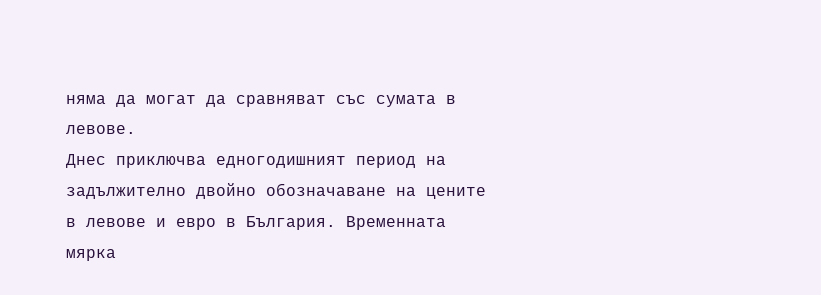няма да могат да сравняват със сумата в левове.
Днес приключва едногодишният период на задължително двойно обозначаване на цените в левове и евро в България. Временната мярка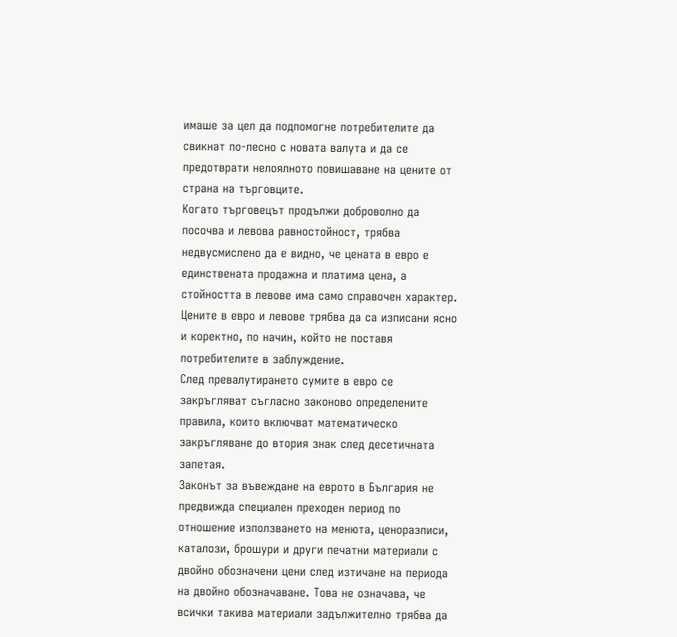имаше за цел да подпомогне потребителите да свикнат по-лесно с новата валута и да се предотврати нелоялното повишаване на цените от страна на търговците.
Когато търговецът продължи доброволно да посочва и левова равностойност, трябва недвусмислено да е видно, че цената в евро е единствената продажна и платима цена, а стойността в левове има само справочен характер. Цените в евро и левове трябва да са изписани ясно и коректно, по начин, който не поставя потребителите в заблуждение.
След превалутирането сумите в евро се закръгляват съгласно законово определените правила, които включват математическо закръгляване до втория знак след десетичната запетая.
Законът за въвеждане на еврото в България не предвижда специален преходен период по отношение използването на менюта, ценоразписи, каталози, брошури и други печатни материали с двойно обозначени цени след изтичане на периода на двойно обозначаване. Това не означава, че всички такива материали задължително трябва да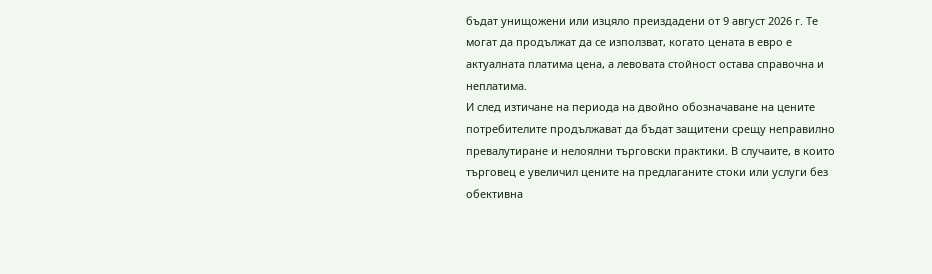бъдат унищожени или изцяло преиздадени от 9 август 2026 г. Те могат да продължат да се използват, когато цената в евро е актуалната платима цена, а левовата стойност остава справочна и неплатима.
И след изтичане на периода на двойно обозначаване на цените потребителите продължават да бъдат защитени срещу неправилно превалутиране и нелоялни търговски практики. В случаите, в които търговец е увеличил цените на предлаганите стоки или услуги без обективна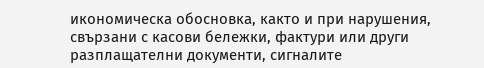икономическа обосновка, както и при нарушения, свързани с касови бележки, фактури или други разплащателни документи, сигналите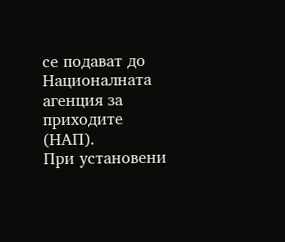се подават до Националната агенция за приходите (НАП).
При установени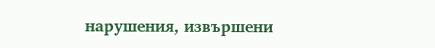нарушения, извършени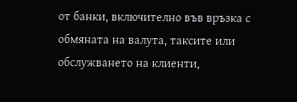от банки, включително във връзка с обмяната на валута, таксите или обслужването на клиенти,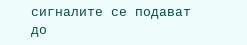сигналите се подават до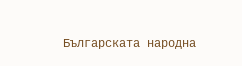Българската народна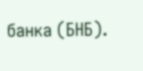банка (БНБ).